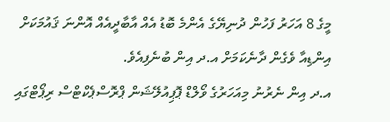މީގެ 8 އަހަރު ފަހުން ދުނިޔޭގެ އެންމެ ބޮޑު އެއް އާބާދީއެއް އޮންނަ ޤައުމަކަށް އިންޑިއާ ވެގެން ދާނެކަމަށް އ.ދ އިން ބުނެފިއެވެ.
އ.ދ އިން ނެރުނު މިއަހަރުގެ ވޯލްޑް ޕޮޕިއުލޭޝަން ޕްރޮސްޕެކްޓްސް ރިޕޯޓްގައި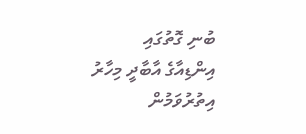ބުނި ގޮތުގައި އިންޑިއާގެ އާބާދީ މިހާރު އިތުރުވަމުން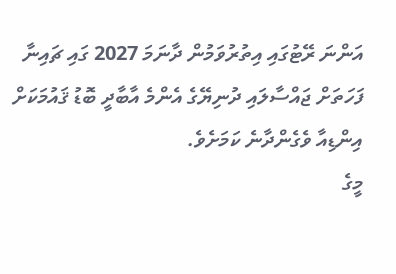އަންނަ ރޭޓުގައި އިތުރުވަމުން ދާނަމަ 2027 ގައި ޗައިނާ ފަހަތަށް ޖައްސާލައި ދުނިޔޭގެ އެންމެ އާބާދީ ބޮޑު ޤައުމަކަށް އިންޑިއާ ވެގެންދާނެ ކަމަށެވެ.
މީގެ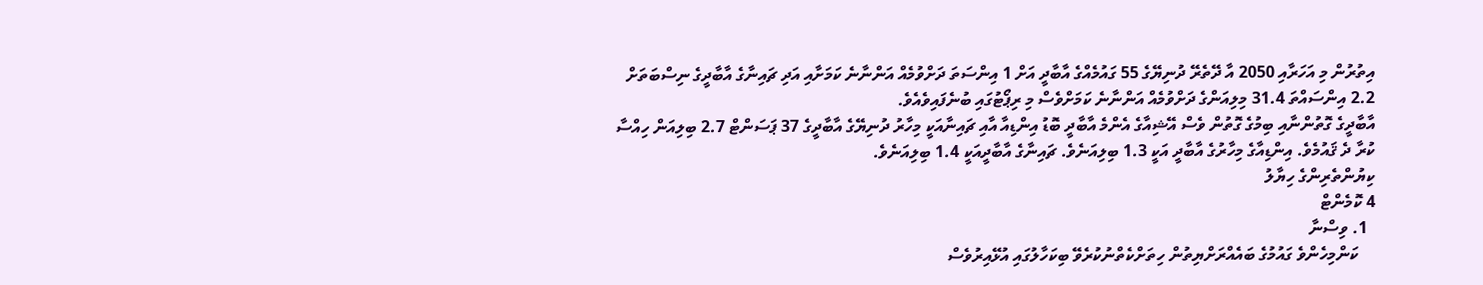އިތުރުން މި އަހަރާއި 2050 އާ ދޭތެރޭ ދުނިޔޭގެ 55 ގައުމެއްގެ އާބާދީ އަށް 1 އިންސަތަ ދަށްވުމެއް އަންނާނެ ކަމަށާއި އަދި ޗައިނާގެ އާބާދީގެ ނިސްބަތަށް 2.2 އިންސައްތަ 31.4 މިލިއަންގެ ދަށްވުމެއް އަންނާނެ ކަމަށްވެސް މި ރިޕޯޓުގައި ބުނެފައިވެއެވެ.
އާބާދީގެ ގޮތުންނާއި ބިމުގެ ގޮތުން ވެސް އޭޝިއާގެ އެންމެ އާބާދީ ބޮޑު އިންޑިއާ އާއި ޗައިނާއަކީ މިހާރު ދުނިޔޭގެ އާބާދީގެ 37 ޕަސަންޓް 2.7 ބިލިއަން ހިއްސާ ކުރާ ދެ ޤައުމެވެ. އިންޑިއާގެ މިހާރުގެ އާބާދީ އަކީ 1.3 ބިލިއަނެވެ. ޗައިނާގެ އާބާދީއަކީ 1.4 ބިލިއަނެވެ.
ކިޔުންތެރިންގެ ހިޔާލު
4 ކޮމެންޓް
  1. ވިސްނާ
    ކަންމިހެންވެ ގައުމުގެ ބައެއްރަށްޔިތުން ހިތަށްކެތްނުކުރެވޭ ބިކަހާލުގައި އުޅޭއިރުވެސް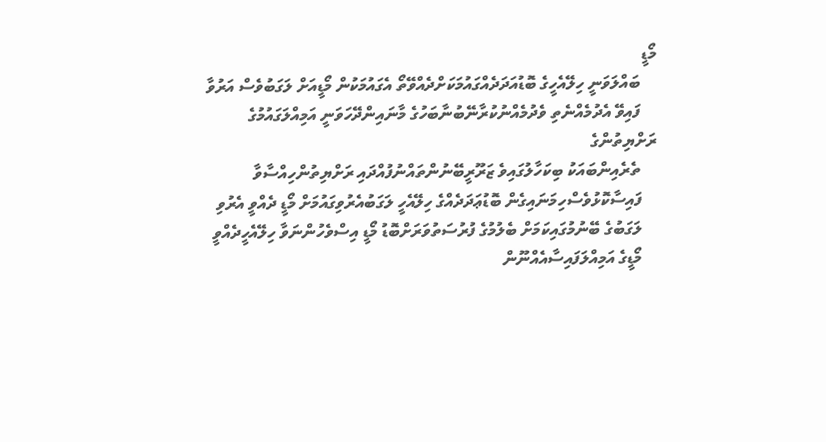މޯޑީ
    ބައްލަވަނީ ހިލޭއެހީގެ ބޮޑުއަދަދެއްގައުމަކަށްދެއްވޭތޯ އެގައުމަކުން މޯޑީއަށް ލަގަބުވެސް އަރުވާ
    ފައިވޭ އެދުމެއްނެތި ވެދުމެއްނުކުރާނޭބުނާބަހުގެ މާނައިންދޭހަވަނީ އަމިއްލަގައުމުގެ ރަށްޔިތުންގެ
    ތެރެއިންބައަކު ބިކަހާލުގައިވެ ޒަރޫރީބޭނުންތައްނުފުއްދައި ރަށްޔިތުންހިއްސާވާ
    ފައިސާކޮޅުވެސްހިމަނައިގެން ބޮޑުޢަދަދެއްގެ ހިލޭއެހީ ލަގަބުއެރުވިގައުމަށް މޯޑީ ދެއްވީ އެރުވި
    ލަގަބުގެ ބޭނުމުގައިކަމަށް ބެލުމުގެ ފުރުސަތުވަރަށްބޮޑު މޯޑީ އިސްވެހުންނަވާ ހިލޭއެހީދެއްވީ
    މޯޑީގެ އަމިއްލަފައިސާއެއްނޫން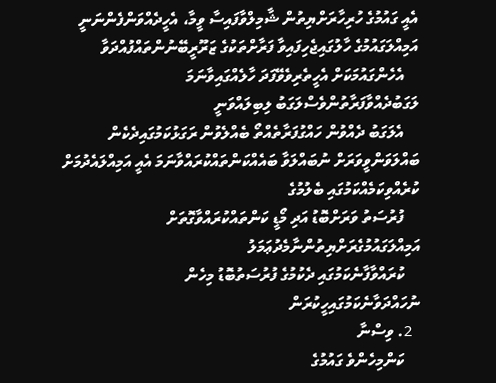އެއީ ގައުމުގެ ހުރިހާރަށްޔިތުން ޝާމިލްވާފައިސާ ވީމާ، އެހީދެއްވަންފެންނަނީ އަމިއްލަގައުމުގެ ހާލުގައިޖެހިފައިވާ ފަރާށްތަކުގެ ޒަރޫރީބޭނުންތައްފުއްދަވާ
    އެހެންގައުމަކަށް އެހީތެރިވެވޭފަދަ ހާލެއްގައިވާނަމަ ލަގަބުދެއްވާފަރާތުންވެސްލަގަބު ލިބިލައްވަނީ
    އެލަގަބު ދެއްވުން ހައްގުފަރާތެއްތޯ ބެއްލެވުން ރަގަޅުކަމުގައިދެކެން ބައްލަވަންވީވަރަށް ނުބައްލަވާ ބައެއްކަންތައްކުރައްވާނަމަ އެއީ އަމިއްލައެދުމަށް ކުރެއްވިކަމެއްކަމުގައި ބެލުމުގެ
    ފުރުސަތު ވަރަށްބޮޑު އަދި މޯޑީ ކަންތައްކުރައްވާގޮތަށް އަމިއްލަގައުމުގެރަށްޔިތުންނާމެދުޢަމަލު
    ކުރައްވާފާނެކަމުގައި ދެކުމުގެ ފުރުސަތުބޮޑު މިހެން ނުހައްދަވާނެކަމުގައިހީކުރަން
  2. ވިސްނާ
    ކަންމިހެންވެ ގައުމުގެ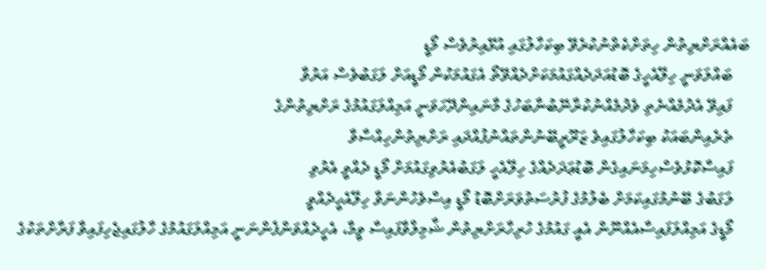ބައެއްރަށްޔިތުން ހިތަށްކެތްނުކުރެވޭ ބިކަހާލުގައި އުޅޭއިރުވެސް މޯޑީ
    ބައްލަވަނީ ހިލޭއެހީގެ ބޮޑުއަދަދެއްގައުމަކަށްދެއްވޭތޯ އެގައުމަކުން މޯޑީއަށް ލަގަބުވެސް އަރުވާ
    ފައިވޭ އެދުމެއްނެތި ވެދުމެއްނުކުރާނޭބުނާބަހުގެ މާނައިންދޭހަވަނީ އަމިއްލަގައުމުގެ ރަށްޔިތުންގެ
    ތެރެއިންބައަކު ބިކަހާލުގައިވެ ޒަރޫރީބޭނުންތައްނުފުއްދައި ރަށްޔިތުންހިއްސާވާ
    ފައިސާކޮޅުވެސްހިމަނައިގެން ބޮޑުޢަދަދެއްގެ ހިލޭއެހީ ލަގަބުއެރުވިގައުމަށް މޯޑީ ދެއްވީ އެރުވި
    ލަގަބުގެ ބޭނުމުގައިކަމަށް ބެލުމުގެ ފުރުސަތުވަރަށްބޮޑު މޯޑީ އިސްވެހުންނަވާ ހިލޭއެހީދެއްވީ
    މޯޑީގެ އަމިއްލަފައިސާއެއްނޫން އެއީ ގައުމުގެ ހުރިހާރަށްޔިތުން ޝާމިލްވާފައިސާ ވީމާ، އެހީދެއްވަންފެންނަނީ އަމިއްލަގައުމުގެ ހާލުގައިޖެހިފައިވާ ފަރާށްތަކުގެ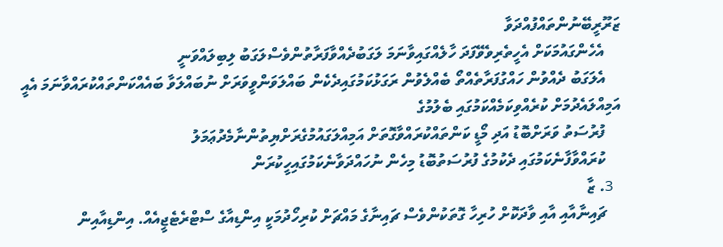ޒަރޫރީބޭނުންތައްފުއްދަވާ
    އެހެންގައުމަކަށް އެހީތެރިވެވޭފަދަ ހާލެއްގައިވާނަމަ ލަގަބުދެއްވާފަރާތުންވެސްލަގަބު ލިބިލައްވަނީ
    އެލަގަބު ދެއްވުން ހައްގުފަރާތެއްތޯ ބެއްލެވުން ރަގަޅުކަމުގައިދެކެން ބައްލަވަންވީވަރަށް ނުބައްލަވާ ބައެއްކަންތައްކުރައްވާނަމަ އެއީ އަމިއްލައެދުމަށް ކުރެއްވިކަމެއްކަމުގައި ބެލުމުގެ
    ފުރުސަތު ވަރަށްބޮޑު އަދި މޯޑީ ކަންތައްކުރައްވާގޮތަށް އަމިއްލަގައުމުގެރަށްޔިތުންނާމެދުޢަމަލު
    ކުރައްވާފާނެކަމުގައި ދެކުމުގެ ފުރުސަތުބޮޑު މިހެން ނުހައްދަވާނެކަމުގައިހީކުރަން
  3. ޒާ
    ޗައިނާއާއި އާއި ވާދަކޮށް ހުރިހާ ގޮތަކުންވެސް ޗައިނާގެ މައްޗަށް ކުރިހޯދުމަކީ އިންޑިއާގެ ސްޓްރެޓެޖީއެއް. އިންޑިއާއިން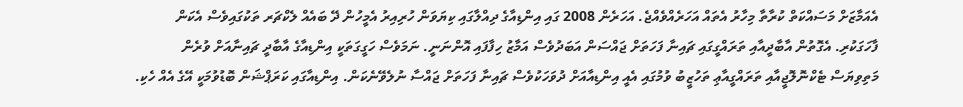އެއަމާޒަށް މަސައްކަތް ކުރާތާ މިހާރު އެތައް އަހަރެއްވެއްޖެ. އަހަރެން 2008 ގައި އިންޑިއާގެ ދިއްލާގައި ކިޔަވަން ހުރިއިރު އެމީހުން ދޭ ބައެއް ލެކްޗަރ ތަކުގައިވެސް އެކަން ފާހަގަކުރި. އެގޮތުން އާބާދީއާއި ތަރައްގީގައި ޗައިނާ ފަހަތަށް ޖައްސަން އަބަދުވެސް އަމާޒު ހިފާފައި އޮންނަނީ. ނަމަވެސް ހަގީގަތަކީ އިންޑިއާގެ އާބާދީ ޗައިނާއަށް ވުރެން މަތިވިޔަސް ޓެކްނޮލޮޖީއާއި ތަރައްގީއާޢި ތަހުޒީބު ވުމުގައި އެއީ އިންޑިއާއަށް ދުވަހަކުވެސް ޗައިނާ ފަހަތަށް ޖައްސާ ނުލެވޭނެކަން. އިންޑިއާގައި ކަރަޕްޝަން ބޮޑުވުމަކީ އޭގެ އެއް ހެކި.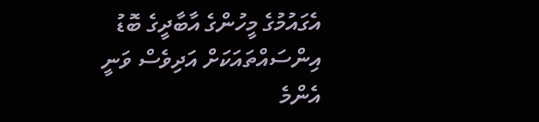އެގައުމުގެ މީހުންގެ އާބާދީގެ ބޮޑު އިންސައްތައަކަށް އަދިވެސް ވަނީ އެންމެ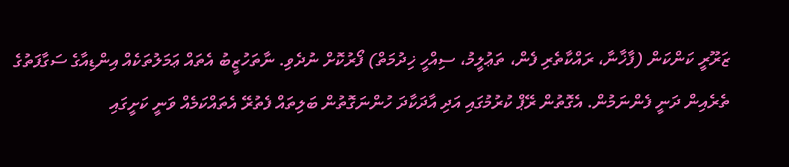ޒަރޫރީ ކަންކަން (ފާޚާނާ، ރައްކާތެރި ފެން، ތަޢުލީމު، ސިއްހީ ޚިދުމަތް) ފޯރުކޮށް ނުދެވި. ނާތަހުޒީބު އެތައް ޢަމަލުތަކެއް އިންޑިއާގެ ސަގާފަތުގެ ތެރެއިން ދަނީ ފެންނަމުން. އެގޮތުން ރޭޕް ކުރުމުގައި އަދި އާދަކާދަ ހުންނަގޮތުން ބަލިތައް ފެތުރޭ އެތައްކަމެއް ވަނީ ކަށީގައި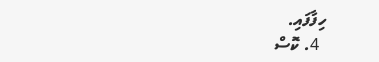ހިފާފައި.
  4. ކޮސް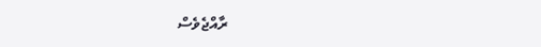ރާއްޖެވެސް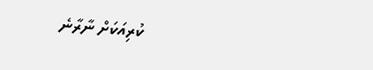ކުރިއަކަށް ނާރާނެ